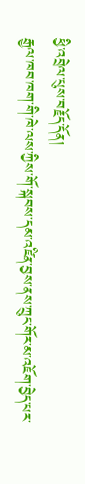ཕྱི་འབྲེལ་པུས་བརྗོད་དོན།
རྒྱལ་ཁབ་ཁག་གི་ཁེ་ལས་ཀྱིས་གོ་སྐབས་དམ་འཛིན་བྱས་ནས་ཀྲུང་གོར་མ་འཇོག་བྱེད་པར་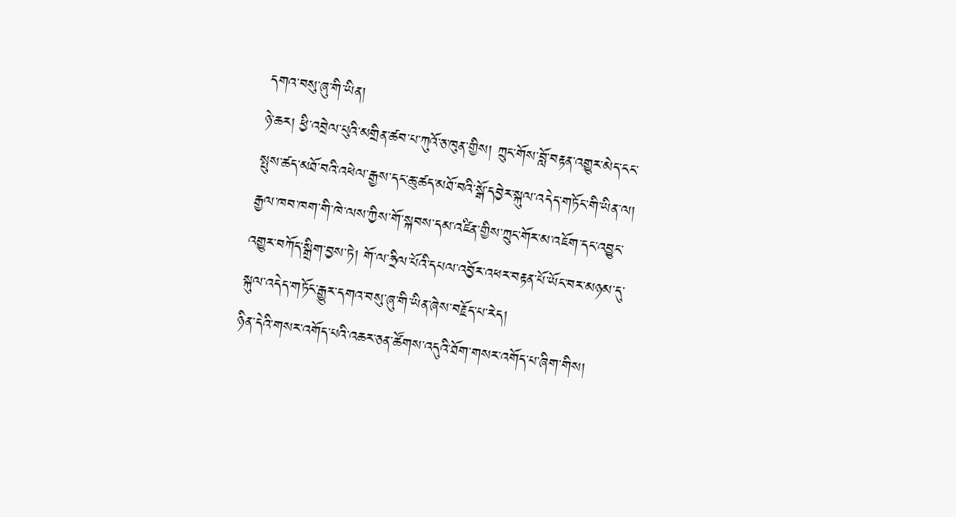དགའ་བསུ་ཞུ་གི་ཡིན།
ཉེ་ཆར། ཕྱི་འབྲེལ་པུའི་མགྲིན་ཚབ་པ་ཀུའོ་ཅ་ཁུན་གྱིས། ཀྲུང་གོས་བློ་བརྟན་འགྱུར་མེད་ངང་སྤུས་ཚད་མཐོ་བའི་འཕེལ་རྒྱས་དང་ཆུ་ཚད་མཐོ་བའི་སྒོ་དབྱེར་སྐུལ་འདེད་གཏོང་གི་ཡིན་ལ། རྒྱལ་ཁབ་ཁག་གི་ཁེ་ལས་ཀྱིས་གོ་སྐབས་དམ་འཛིན་གྱིས་ཀྲུང་གོར་མ་འཇོག་དང་འབྱུང་འགྱུར་བཀོད་སྒྲིག་བྱས་ཏེ། གོ་ལ་ཧྲིལ་པོའི་དཔལ་འབྱོར་འཕར་བརྟན་པོ་ཡོང་བར་མཉམ་དུ་སྐུལ་འདེད་གཏོང་རྒྱུར་དགའ་བསུ་ཞུ་གི་ཡིན་ཞེས་བརྗོད་པ་རེད།
ཉིན་དེའི་གསར་འགོད་པའི་འཆར་ཅན་ཚོགས་འདུའི་ཐོག་གསར་འགོད་པ་ཞིག་གིས།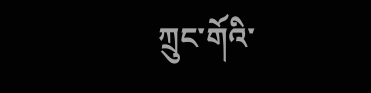ཀྲུང་གོའི་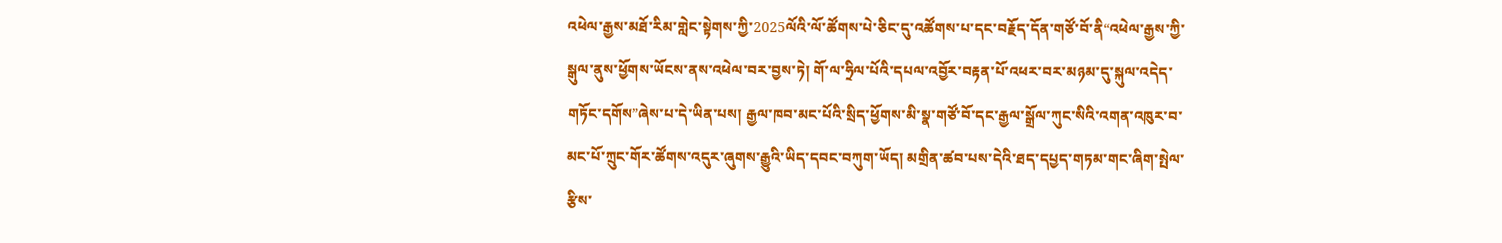འཕེལ་རྒྱས་མཐོ་རིམ་གླེང་སྟེགས་ཀྱི་2025ལོའི་ལོ་ཚོགས་པེ་ཅིང་དུ་འཚོགས་པ་དང་བརྗོད་དོན་གཙོ་བོ་ནི“འཕེལ་རྒྱས་ཀྱི་སྒུལ་ནུས་ཕྱོགས་ཡོངས་ནས་འཕེལ་བར་བྱས་ཏེ། གོ་ལ་ཧྲིལ་པོའི་དཔལ་འབྱོར་བརྟན་པོ་འཕར་བར་མཉམ་དུ་སྐུལ་འདེད་གཏོང་དགོས”ཞེས་པ་དེ་ཡིན་པས། རྒྱལ་ཁབ་མང་པོའི་སྲིད་ཕྱོགས་མི་སྣ་གཙོ་བོ་དང་རྒྱལ་སྒྲོལ་ཀུང་སིའི་འགན་འཁུར་བ་མང་པོ་ཀྲུང་གོར་ཚོགས་འདུར་ཞུགས་རྒྱུའི་ཡིད་དབང་བཀུག་ཡོད། མགྲིན་ཚབ་པས་དེའི་ཐད་དཔྱད་གཏམ་གང་ཞིག་སྤེལ་རྩིས་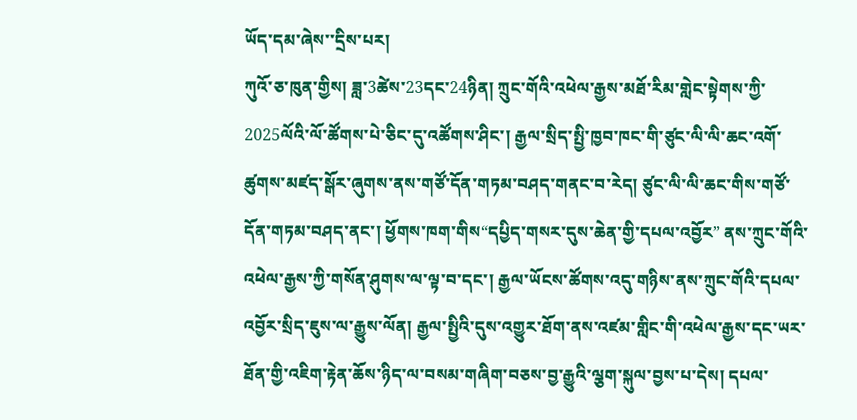ཡོད་དམ་ཞེས་་དྲིས་པར།
ཀུའོ་ཅ་ཁུན་གྱིས། ཟླ་3ཚེས་23དང་24ཉིན། ཀྲུང་གོའི་འཕེལ་རྒྱས་མཐོ་རིམ་གླེང་སྟེགས་ཀྱི་2025ལོའི་ལོ་ཚོགས་པེ་ཅིང་དུ་འཚོགས་ཤིང་། རྒྱལ་སྲིད་སྤྱི་ཁྱབ་ཁང་གི་ཙུང་ལི་ལི་ཆང་འགོ་ཚུགས་མཛད་སྒོར་ཞུགས་ནས་གཙོ་དོན་གཏམ་བཤད་གནང་བ་རེད། ཙུང་ལི་ལི་ཆང་གིས་གཙོ་དོན་གཏམ་བཤད་ནང་། ཕྱོགས་ཁག་གིས“དཔྱིད་གསར་དུས་ཆེན་གྱི་དཔལ་འབྱོར” ནས་ཀྲུང་གོའི་འཕེལ་རྒྱས་ཀྱི་གསོན་ཤུགས་ལ་ལྟ་བ་དང་། རྒྱལ་ཡོངས་ཚོགས་འདུ་གཉིས་ནས་ཀྲུང་གོའི་དཔལ་འབྱོར་སྲིད་ཇུས་ལ་རྒྱུས་ལོན། རྒྱལ་སྤྱིའི་དུས་འགྱུར་ཐོག་ནས་འཛམ་གླིང་གི་འཕེལ་རྒྱས་དང་ཡར་ཐོན་གྱི་འཇིག་རྟེན་ཆོས་ཉིད་ལ་བསམ་གཞིག་བཅས་བྱ་རྒྱུའི་ལྕག་སྐུལ་བྱས་པ་དེས། དཔལ་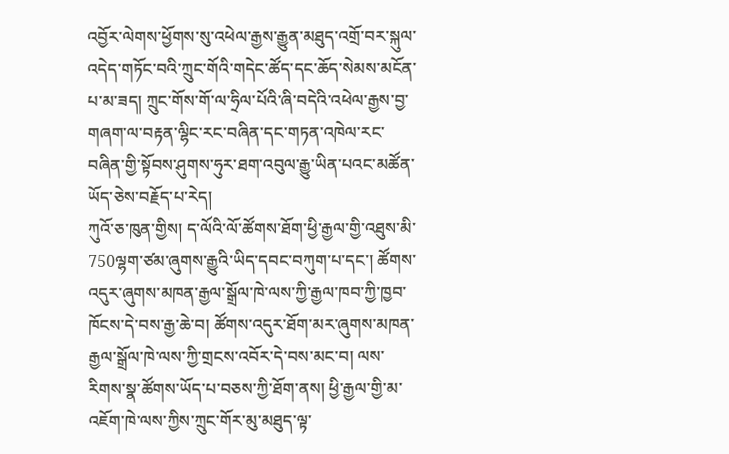འབྱོར་ལེགས་ཕྱོགས་སུ་འཕེལ་རྒྱས་རྒྱུན་མཐུད་འགྲོ་བར་སྐུལ་འདེད་གཏོང་བའི་ཀྲུང་གོའི་གདེང་ཚོད་དང་ཆོད་སེམས་མངོན་པ་མ་ཟད། ཀྲུང་གོས་གོ་ལ་ཧྲིལ་པོའི་ཞི་བདེའི་འཕེལ་རྒྱས་བྱ་གཞག་ལ་བརྟན་ལྷིང་རང་བཞིན་དང་གཏན་འཁེལ་རང་བཞིན་གྱི་སྟོབས་ཤུགས་ཧུར་ཐག་འབུལ་རྒྱུ་ཡིན་པའང་མཚོན་ཡོད་ཅེས་བརྗོད་པ་རེད།
ཀུའོ་ཅ་ཁུན་གྱིས། ད་ལོའི་ལོ་ཚོགས་ཐོག་ཕྱི་རྒྱལ་གྱི་འཐུས་མི་750ལྷག་ཙམ་ཞུགས་རྒྱུའི་ཡིད་དབང་བཀུག་པ་དང་། ཚོགས་འདུར་ཞུགས་མཁན་རྒྱལ་སྒྲོལ་ཁེ་ལས་ཀྱི་རྒྱལ་ཁབ་ཀྱི་ཁྱབ་ཁོངས་དེ་བས་རྒྱ་ཆེ་བ། ཚོགས་འདུར་ཐོག་མར་ཞུགས་མཁན་རྒྱལ་སྒྲོལ་ཁེ་ལས་ཀྱི་གྲངས་འབོར་དེ་བས་མང་བ། ལས་རིགས་སྣ་ཚོགས་ཡོད་པ་བཅས་ཀྱི་ཐོག་ནས། ཕྱི་རྒྱལ་གྱི་མ་འཇོག་ཁེ་ལས་ཀྱིས་ཀྲུང་གོར་མུ་མཐུད་ལྟ་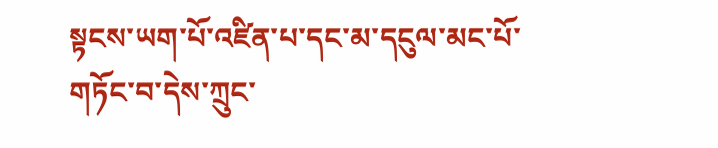སྟངས་ཡག་པོ་འཛིན་པ་དང་མ་དངུལ་མང་པོ་གཏོང་བ་དེས་ཀྲུང་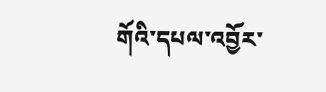གོའི་དཔལ་འབྱོར་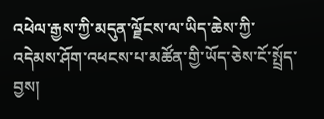འཕེལ་རྒྱས་ཀྱི་མདུན་ལྗོངས་ལ་ཡིད་ཆེས་ཀྱི་འདེམས་ཤོག་འཕངས་པ་མཚོན་གྱི་ཡོད་ཅེས་ངོ་སྤྲོད་བྱས།